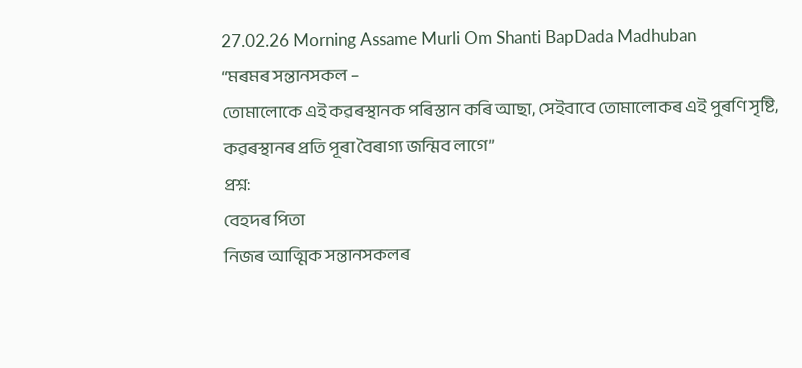27.02.26 Morning Assame Murli Om Shanti BapDada Madhuban
“মৰমৰ সন্তানসকল –
তোমালোকে এই কৱৰস্থানক পৰিস্তান কৰি আছা, সেইবাবে তোমালোকৰ এই পুৰণি সৃষ্টি,
কৱৰস্থানৰ প্ৰতি পূৰা বৈৰাগ্য জন্মিব লাগে”
প্ৰশ্ন:
বেহদৰ পিতা
নিজৰ আত্মিক সন্তানসকলৰ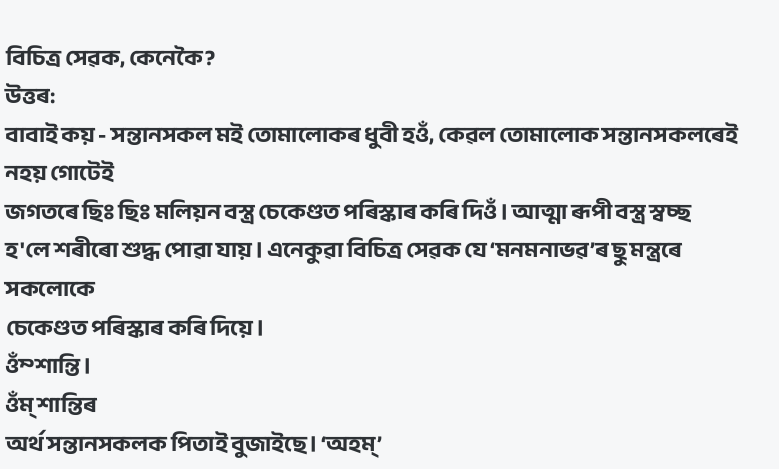বিচিত্ৰ সেৱক, কেনেকৈ?
উত্তৰ:
বাবাই কয় - সন্তানসকল মই তোমালোকৰ ধুবী হওঁ, কেৱল তোমালোক সন্তানসকলৰেই নহয় গোটেই
জগতৰে ছিঃ ছিঃ মলিয়ন বস্ত্ৰ চেকেণ্ডত পৰিস্কাৰ কৰি দিওঁ। আত্মা ৰূপী বস্ত্ৰ স্বচ্ছ
হ'লে শৰীৰো শুদ্ধ পোৱা যায়। এনেকুৱা বিচিত্র সেৱক যে ‘মনমনাভৱ’ৰ ছু মন্ত্ৰৰে সকলোকে
চেকেণ্ডত পৰিস্কাৰ কৰি দিয়ে।
ওঁম্শান্তি।
ওঁম্ শান্তিৰ
অৰ্থ সন্তানসকলক পিতাই বুজাইছে। ‘অহম্’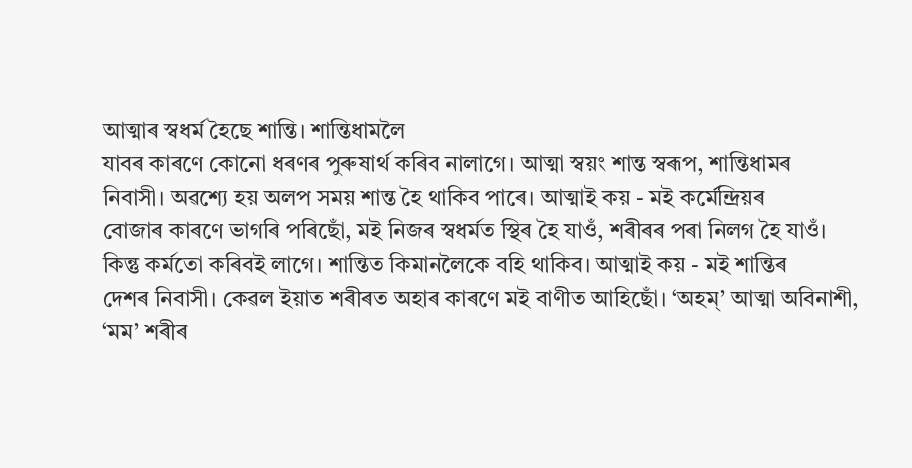আত্মাৰ স্বধৰ্ম হৈছে শান্তি। শান্তিধামলৈ
যাবৰ কাৰণে কোনো ধৰণৰ পুৰুষাৰ্থ কৰিব নালাগে। আত্মা স্বয়ং শান্ত স্বৰূপ, শান্তিধামৰ
নিবাসী। অৱশ্যে হয় অলপ সময় শান্ত হৈ থাকিব পাৰে। আত্মাই কয় - মই কৰ্মেন্দ্ৰিয়ৰ
বোজাৰ কাৰণে ভাগৰি পৰিছোঁ, মই নিজৰ স্বধৰ্মত স্থিৰ হৈ যাওঁ, শৰীৰৰ পৰা নিলগ হৈ যাওঁ।
কিন্তু কৰ্মতো কৰিবই লাগে। শান্তিত কিমানলৈকে বহি থাকিব। আত্মাই কয় - মই শান্তিৰ
দেশৰ নিবাসী। কেৱল ইয়াত শৰীৰত অহাৰ কাৰণে মই বাণীত আহিছোঁ। ‘অহম্’ আত্মা অবিনাশী,
‘মম’ শৰীৰ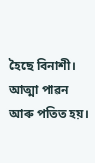হৈছে বিনাশী। আত্মা পাৱন আৰু পতিত হয়।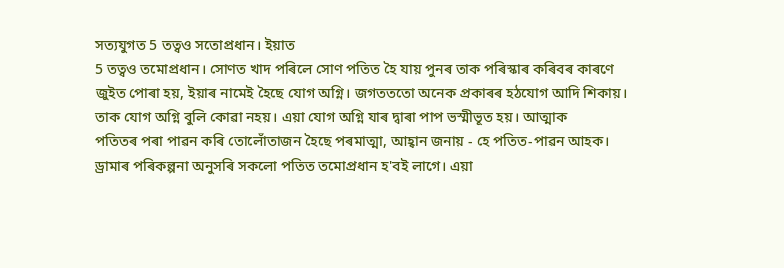সত্যযুগত 5 তত্বও সতোপ্ৰধান। ইয়াত
5 তত্বও তমোপ্ৰধান। সোণত খাদ পৰিলে সোণ পতিত হৈ যায় পুনৰ তাক পৰিস্কাৰ কৰিবৰ কাৰণে
জুইত পোৰা হয়, ইয়াৰ নামেই হৈছে যোগ অগ্নি। জগতততো অনেক প্ৰকাৰৰ হঠযোগ আদি শিকায়।
তাক যোগ অগ্নি বুলি কোৱা নহয়। এয়া যোগ অগ্নি যাৰ দ্বাৰা পাপ ভস্মীভূত হয়। আত্মাক
পতিতৰ পৰা পাৱন কৰি তোলোঁতাজন হৈছে পৰমাত্মা, আহ্বান জনায় - হে পতিত-পাৱন আহক।
ড্ৰামাৰ পৰিকল্পনা অনুসৰি সকলো পতিত তমোপ্ৰধান হ'বই লাগে। এয়া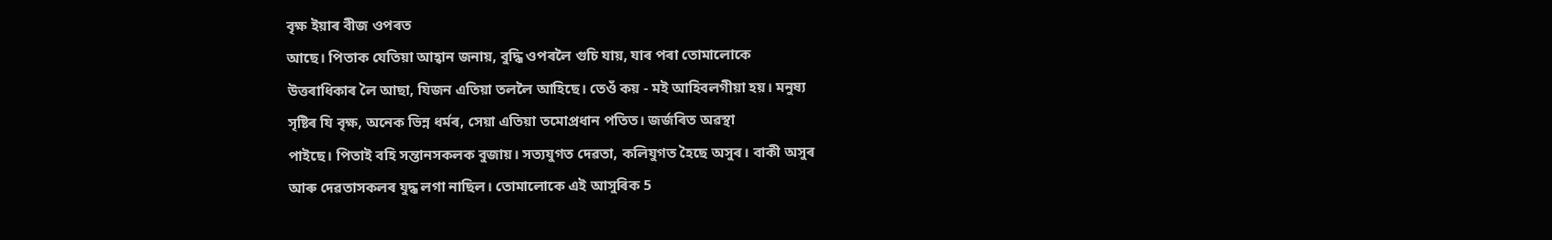বৃক্ষ ইয়াৰ বীজ ওপৰত
আছে। পিতাক যেতিয়া আহ্বান জনায়, বুদ্ধি ওপৰলৈ গুচি যায়, যাৰ পৰা তোমালোকে
উত্তৰাধিকাৰ লৈ আছা, যিজন এতিয়া তললৈ আহিছে। তেওঁ কয় - মই আহিবলগীয়া হয়। মনুষ্য
সৃষ্টিৰ যি বৃক্ষ, অনেক ভিন্ন ধৰ্মৰ, সেয়া এতিয়া তমোপ্ৰধান পতিত। জৰ্জৰিত অৱস্থা
পাইছে। পিতাই বহি সন্তানসকলক বুজায়। সত্যযুগত দেৱতা, কলিযুগত হৈছে অসুৰ। বাকী অসুৰ
আৰু দেৱতাসকলৰ যুদ্ধ লগা নাছিল। তোমালোকে এই আসুৰিক 5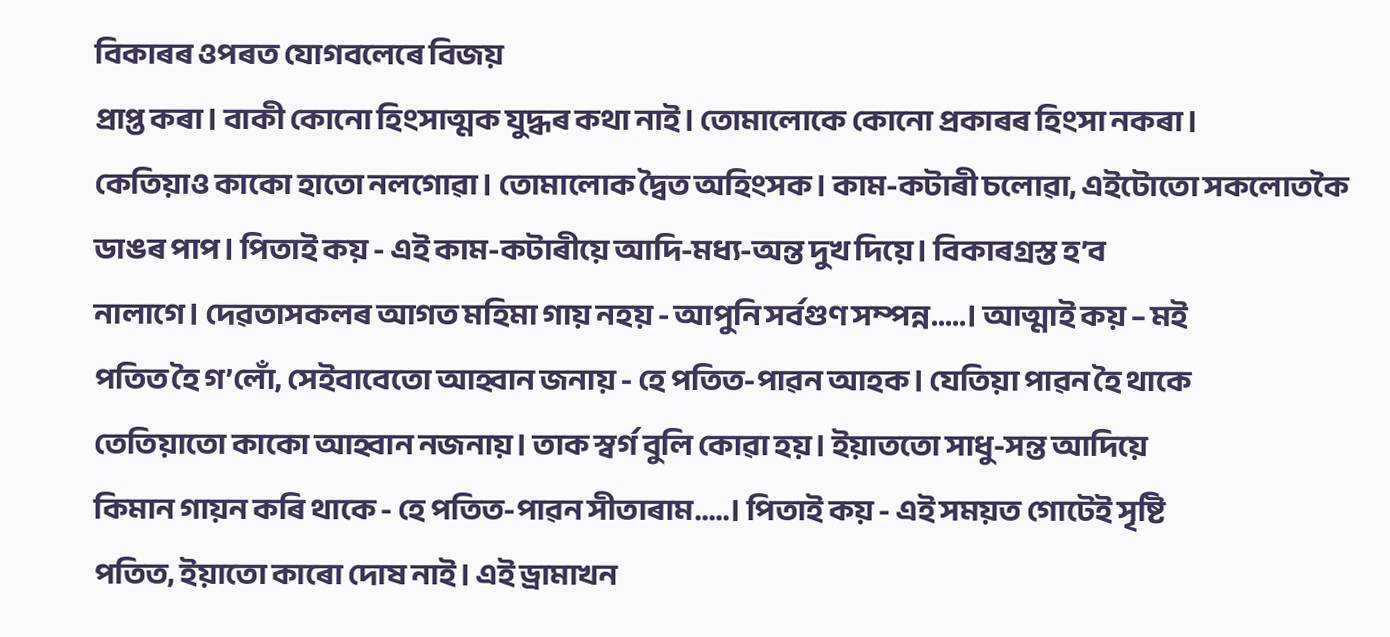বিকাৰৰ ওপৰত যোগবলেৰে বিজয়
প্ৰাপ্ত কৰা। বাকী কোনো হিংসাত্মক যুদ্ধৰ কথা নাই। তোমালোকে কোনো প্ৰকাৰৰ হিংসা নকৰা।
কেতিয়াও কাকো হাতো নলগোৱা। তোমালোক দ্বৈত অহিংসক। কাম-কটাৰী চলোৱা, এইটোতো সকলোতকৈ
ডাঙৰ পাপ। পিতাই কয় - এই কাম-কটাৰীয়ে আদি-মধ্য-অন্ত দুখ দিয়ে। বিকাৰগ্ৰস্ত হ’ব
নালাগে। দেৱতাসকলৰ আগত মহিমা গায় নহয় - আপুনি সৰ্বগুণ সম্পন্ন.....। আত্মাই কয় – মই
পতিত হৈ গ’লোঁ, সেইবাবেতো আহ্বান জনায় - হে পতিত-পাৱন আহক। যেতিয়া পাৱন হৈ থাকে
তেতিয়াতো কাকো আহ্বান নজনায়। তাক স্বৰ্গ বুলি কোৱা হয়। ইয়াততো সাধু-সন্ত আদিয়ে
কিমান গায়ন কৰি থাকে - হে পতিত-পাৱন সীতাৰাম.....। পিতাই কয় - এই সময়ত গোটেই সৃষ্টি
পতিত, ইয়াতো কাৰো দোষ নাই। এই ড্ৰামাখন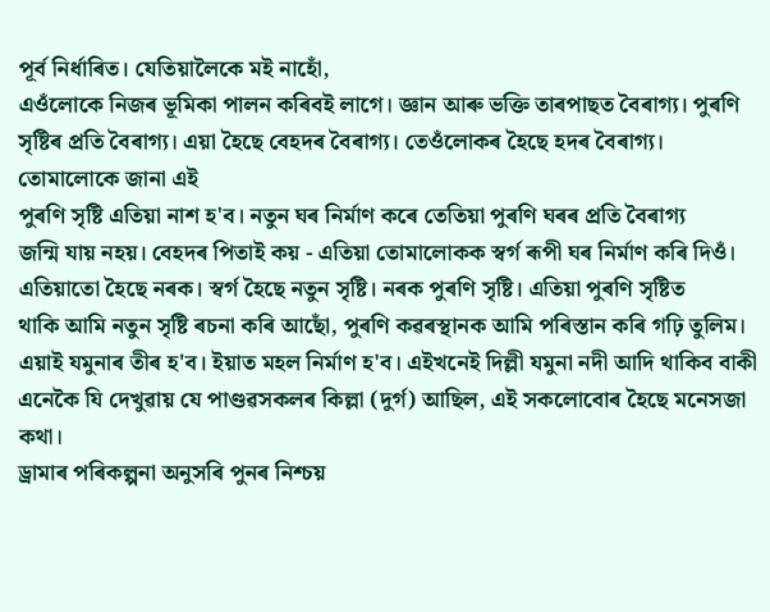পূৰ্ব নিৰ্ধাৰিত। যেতিয়ালৈকে মই নাহোঁ,
এওঁলোকে নিজৰ ভূমিকা পালন কৰিবই লাগে। জ্ঞান আৰু ভক্তি তাৰপাছত বৈৰাগ্য। পুৰণি
সৃষ্টিৰ প্ৰতি বৈৰাগ্য। এয়া হৈছে বেহদৰ বৈৰাগ্য। তেওঁলোকৰ হৈছে হদৰ বৈৰাগ্য।
তোমালোকে জানা এই
পুৰণি সৃষ্টি এতিয়া নাশ হ'ব। নতুন ঘৰ নিৰ্মাণ কৰে তেতিয়া পুৰণি ঘৰৰ প্ৰতি বৈৰাগ্য
জন্মি যায় নহয়। বেহদৰ পিতাই কয় - এতিয়া তোমালোকক স্বৰ্গ ৰূপী ঘৰ নিৰ্মাণ কৰি দিওঁ।
এতিয়াতো হৈছে নৰক। স্বৰ্গ হৈছে নতুন সৃষ্টি। নৰক পুৰণি সৃষ্টি। এতিয়া পুৰণি সৃষ্টিত
থাকি আমি নতুন সৃষ্টি ৰচনা কৰি আছোঁ, পুৰণি কৱৰস্থানক আমি পৰিস্তান কৰি গঢ়ি তুলিম।
এয়াই যমুনাৰ তীৰ হ'ব। ইয়াত মহল নিৰ্মাণ হ'ব। এইখনেই দিল্লী যমুনা নদী আদি থাকিব বাকী
এনেকৈ যি দেখুৱায় যে পাণ্ডৱসকলৰ কিল্লা (দুৰ্গ) আছিল, এই সকলোবোৰ হৈছে মনেসজা কথা।
ড্ৰামাৰ পৰিকল্পনা অনুসৰি পুনৰ নিশ্চয়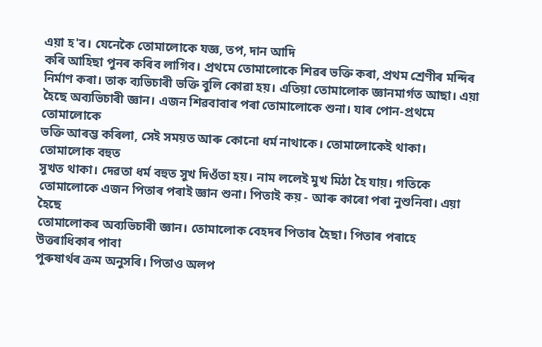এয়া হ'ব। যেনেকৈ তোমালোকে যজ্ঞ, তপ, দান আদি
কৰি আহিছা পুনৰ কৰিব লাগিব। প্ৰথমে তোমালোকে শিৱৰ ভক্তি কৰা, প্ৰথম শ্ৰেণীৰ মন্দিৰ
নিৰ্মাণ কৰা। তাক ব্যভিচাৰী ভক্তি বুলি কোৱা হয়। এতিয়া তোমালোক জ্ঞানমাৰ্গত আছা। এয়া
হৈছে অব্যভিচাৰী জ্ঞান। এজন শিৱবাবাৰ পৰা তোমালোকে শুনা। যাৰ পোন-প্ৰথমে তোমালোকে
ভক্তি আৰম্ভ কৰিলা, সেই সময়ত আৰু কোনো ধৰ্ম নাথাকে। তোমালোকেই থাকা। তোমালোক বহুত
সুখত থাকা। দেৱতা ধৰ্ম বহুত সুখ দিওঁতা হয়। নাম ললেই মুখ মিঠা হৈ যায়। গতিকে
তোমালোকে এজন পিতাৰ পৰাই জ্ঞান শুনা। পিতাই কয় - আৰু কাৰো পৰা নুশুনিবা। এয়া হৈছে
তোমালোকৰ অব্যভিচাৰী জ্ঞান। তোমালোক বেহদৰ পিতাৰ হৈছা। পিতাৰ পৰাহে উত্তৰাধিকাৰ পাবা
পুৰুষাৰ্থৰ ক্ৰম অনুসৰি। পিতাও অলপ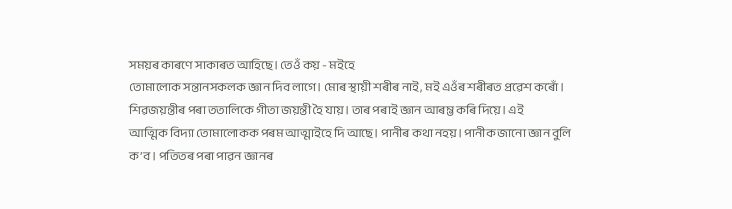সময়ৰ কাৰণে সাকাৰত আহিছে। তেওঁ কয় - মইহে
তোমালোক সন্তানসকলক জ্ঞান দিব লাগে। মোৰ স্থায়ী শৰীৰ নাই, মই এওঁৰ শৰীৰত প্ৰৱেশ কৰোঁ।
শিৱজয়ন্তীৰ পৰা ততালিকে গীতা জয়ন্তী হৈ যায়। তাৰ পৰাই জ্ঞান আৰম্ভ কৰি দিয়ে। এই
আত্মিক বিদ্যা তোমালোকক পৰম আত্মাইহে দি আছে। পানীৰ কথা নহয়। পানীক জানো জ্ঞান বুলি
ক’ব। পতিতৰ পৰা পাৱন জ্ঞানৰ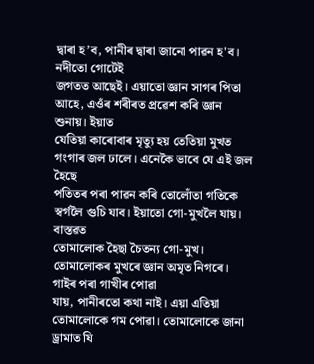দ্বাৰা হ’ব, পানীৰ দ্বাৰা জানো পাৱন হ'ব। নদীতো গোটেই
জগতত আছেই। এয়াতো জ্ঞান সাগৰ পিতা আহে, এওঁৰ শৰীৰত প্ৰৱেশ কৰি জ্ঞান শুনায়। ইয়াত
যেতিয়া কাৰোবাৰ মৃত্যু হয় তেতিয়া মুখত গংগাৰ জল ঢালে। এনেকৈ ভাবে যে এই জল হৈছে
পতিতৰ পৰা পাৱন কৰি তোলোঁতা গতিকে স্বৰ্গলৈ গুচি যাব। ইয়াতো গো-মুখলৈ যায়। বাস্তৱত
তোমালোক হৈছা চৈতন্য গো-মুখ। তোমালোকৰ মুখৰে জ্ঞান অমৃত নিগৰে। গাইৰ পৰা গাখীৰ পোৱা
যায়, পানীৰতো কথা নাই। এয়া এতিয়া তোমালোকে গম পোৱা। তোমালোকে জানা ড্ৰামাত যি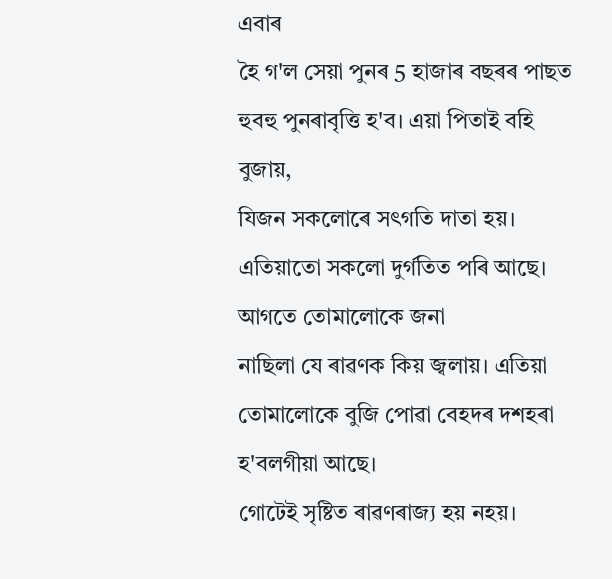এবাৰ
হৈ গ'ল সেয়া পুনৰ 5 হাজাৰ বছৰৰ পাছত হুবহু পুনৰাবৃত্তি হ'ব। এয়া পিতাই বহি বুজায়,
যিজন সকলোৰে সৎগতি দাতা হয়। এতিয়াতো সকলো দুৰ্গতিত পৰি আছে। আগতে তোমালোকে জনা
নাছিলা যে ৰাৱণক কিয় জ্বলায়। এতিয়া তোমালোকে বুজি পোৱা বেহদৰ দশহৰা হ'বলগীয়া আছে।
গোটেই সৃষ্টিত ৰাৱণৰাজ্য হয় নহয়।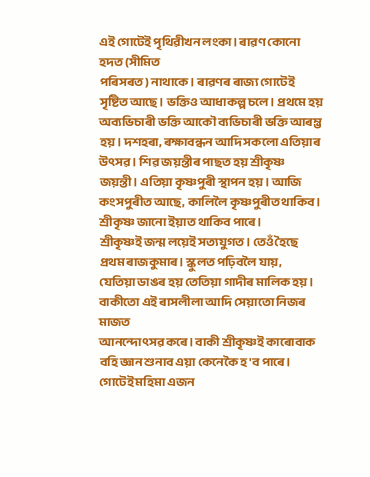এই গোটেই পৃথিৱীখন লংকা। ৰাৱণ কোনো হদত (সীমিত
পৰিসৰত) নাথাকে। ৰাৱণৰ ৰাজ্য গোটেই সৃষ্টিত আছে। ভক্তিও আধাকল্প চলে। প্ৰথমে হয়
অব্যভিচাৰী ভক্তি আকৌ ব্যভিচাৰী ভক্তি আৰম্ভ হয়। দশহৰা, ৰক্ষাবন্ধন আদি সকলো এতিয়াৰ
উৎসৱ। শিৱ জয়ন্তীৰ পাছত হয় শ্ৰীকৃষ্ণ জয়ন্তী। এতিয়া কৃষ্ণপুৰী স্থাপন হয়। আজি
কংসপুৰীত আছে, কালিলৈ কৃষ্ণপুৰীত থাকিব। শ্ৰীকৃষ্ণ জানো ইয়াত থাকিব পাৰে।
শ্ৰীকৃষ্ণই জন্ম লয়েই সত্যযুগত। তেওঁ হৈছে প্ৰথম ৰাজকুমাৰ। স্কুলত পঢ়িবলৈ যায়,
যেতিয়া ডাঙৰ হয় তেতিয়া গাদীৰ মালিক হয়। বাকীতো এই ৰাসলীলা আদি সেয়াতো নিজৰ মাজত
আনন্দোৎসৱ কৰে। বাকী শ্ৰীকৃষ্ণই কাৰোবাক বহি জ্ঞান শুনাব এয়া কেনেকৈ হ'ব পাৰে।
গোটেই মহিমা এজন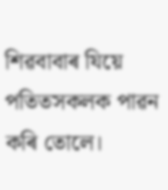শিৱবাবাৰ যিয়ে পতিতসকলক পাৱন কৰি তোলে।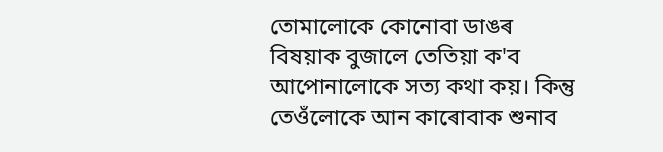তোমালোকে কোনোবা ডাঙৰ
বিষয়াক বুজালে তেতিয়া ক'ব আপোনালোকে সত্য কথা কয়। কিন্তু তেওঁলোকে আন কাৰোবাক শুনাব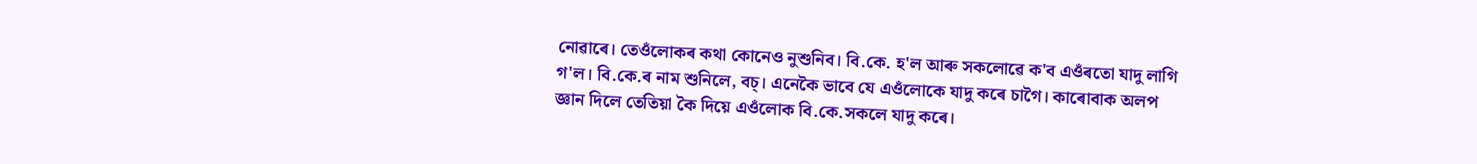নোৱাৰে। তেওঁলোকৰ কথা কোনেও নুশুনিব। বি.কে. হ'ল আৰু সকলোৱে ক'ব এওঁৰতো যাদু লাগি
গ'ল। বি.কে.ৰ নাম শুনিলে, বচ্। এনেকৈ ভাবে যে এওঁলোকে যাদু কৰে চাগৈ। কাৰোবাক অলপ
জ্ঞান দিলে তেতিয়া কৈ দিয়ে এওঁলোক বি.কে.সকলে যাদু কৰে।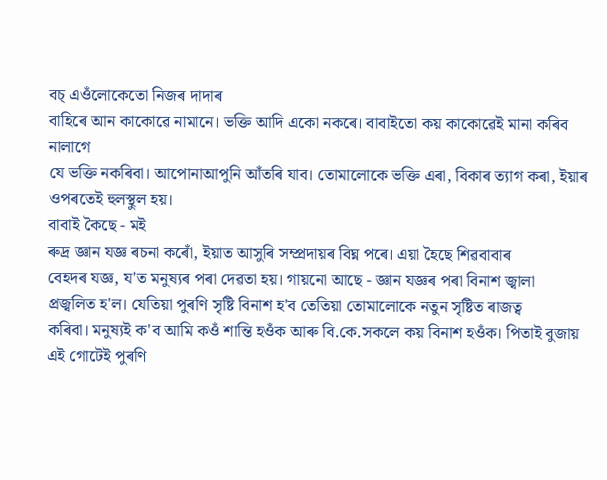বচ্ এওঁলোকেতো নিজৰ দাদাৰ
বাহিৰে আন কাকোৱে নামানে। ভক্তি আদি একো নকৰে। বাবাইতো কয় কাকোৱেই মানা কৰিব নালাগে
যে ভক্তি নকৰিবা। আপোনাআপুনি আঁতৰি যাব। তোমালোকে ভক্তি এৰা, বিকাৰ ত্যাগ কৰা, ইয়াৰ
ওপৰতেই হুলস্থুল হয়।
বাবাই কৈছে - মই
ৰুদ্ৰ জ্ঞান যজ্ঞ ৰচনা কৰোঁ, ইয়াত আসুৰি সম্প্ৰদায়ৰ বিঘ্ন পৰে। এয়া হৈছে শিৱবাবাৰ
বেহদৰ যজ্ঞ, য'ত মনুষ্যৰ পৰা দেৱতা হয়। গায়নো আছে - জ্ঞান যজ্ঞৰ পৰা বিনাশ জ্বালা
প্ৰজ্বলিত হ'ল। যেতিয়া পুৰণি সৃষ্টি বিনাশ হ'ব তেতিয়া তোমালোকে নতুন সৃষ্টিত ৰাজত্ব
কৰিবা। মনুষ্যই ক'ব আমি কওঁ শান্তি হওঁক আৰু বি.কে.সকলে কয় বিনাশ হওঁক। পিতাই বুজায়
এই গোটেই পুৰণি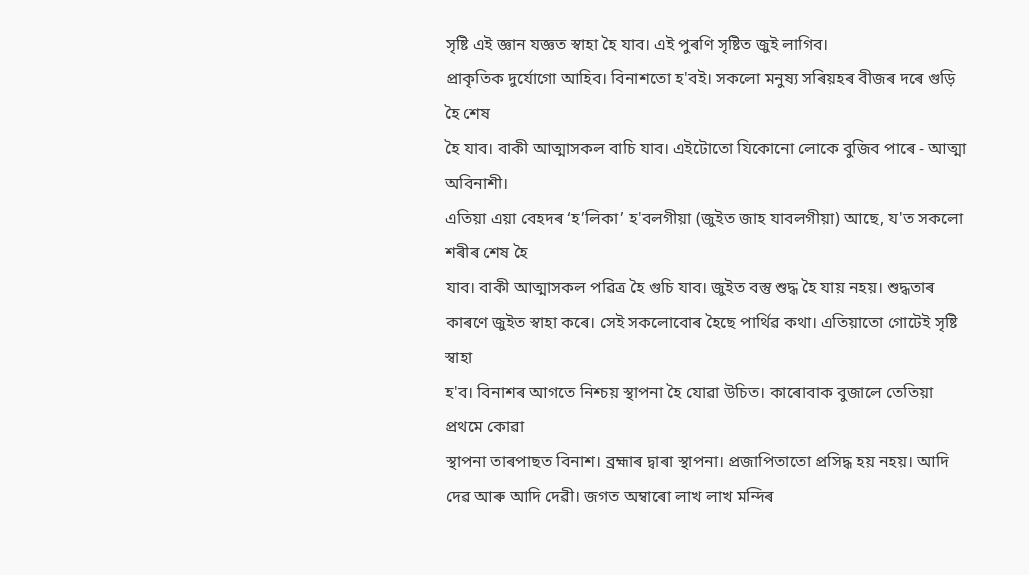সৃষ্টি এই জ্ঞান যজ্ঞত স্বাহা হৈ যাব। এই পুৰণি সৃষ্টিত জুই লাগিব।
প্ৰাকৃতিক দুৰ্যোগো আহিব। বিনাশতো হ'বই। সকলো মনুষ্য সৰিয়হৰ বীজৰ দৰে গুড়ি হৈ শেষ
হৈ যাব। বাকী আত্মাসকল বাচি যাব। এইটোতো যিকোনো লোকে বুজিব পাৰে - আত্মা অবিনাশী।
এতিয়া এয়া বেহদৰ ‘হ’লিকা’ হ'বলগীয়া (জুইত জাহ যাবলগীয়া) আছে, য'ত সকলো শৰীৰ শেষ হৈ
যাব। বাকী আত্মাসকল পৱিত্র হৈ গুচি যাব। জুইত বস্তু শুদ্ধ হৈ যায় নহয়। শুদ্ধতাৰ
কাৰণে জুইত স্বাহা কৰে। সেই সকলোবোৰ হৈছে পাৰ্থিৱ কথা। এতিয়াতো গোটেই সৃষ্টি স্বাহা
হ'ব। বিনাশৰ আগতে নিশ্চয় স্থাপনা হৈ যোৱা উচিত। কাৰোবাক বুজালে তেতিয়া প্ৰথমে কোৱা
স্থাপনা তাৰপাছত বিনাশ। ব্ৰহ্মাৰ দ্বাৰা স্থাপনা। প্ৰজাপিতাতো প্ৰসিদ্ধ হয় নহয়। আদি
দেৱ আৰু আদি দেৱী। জগত অম্বাৰো লাখ লাখ মন্দিৰ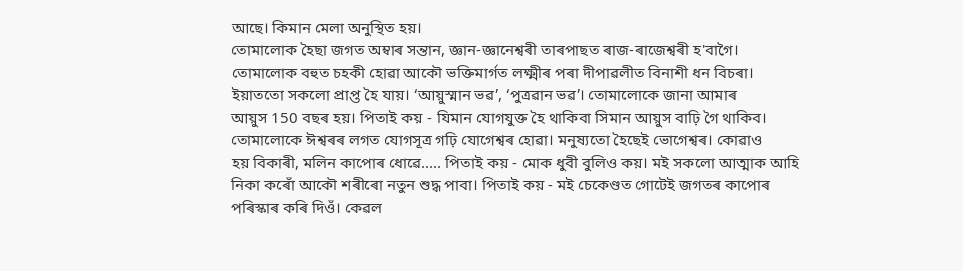আছে। কিমান মেলা অনুস্থিত হয়।
তোমালোক হৈছা জগত অম্বাৰ সন্তান, জ্ঞান-জ্ঞানেশ্বৰী তাৰপাছত ৰাজ-ৰাজেশ্বৰী হ'বাগৈ।
তোমালোক বহুত চহকী হোৱা আকৌ ভক্তিমাৰ্গত লক্ষ্মীৰ পৰা দীপাৱলীত বিনাশী ধন বিচৰা।
ইয়াততো সকলো প্ৰাপ্ত হৈ যায়। ‘আয়ুস্মান ভৱ’, ‘পুত্ৰৱান ভৱ’। তোমালোকে জানা আমাৰ
আয়ুস 150 বছৰ হয়। পিতাই কয় - যিমান যোগযুক্ত হৈ থাকিবা সিমান আয়ুস বাঢ়ি গৈ থাকিব।
তোমালোকে ঈশ্বৰৰ লগত যোগসূত্ৰ গঢ়ি যোগেশ্বৰ হোৱা। মনুষ্যতো হৈছেই ভোগেশ্বৰ। কোৱাও
হয় বিকাৰী, মলিন কাপোৰ ধোৱে..... পিতাই কয় - মোক ধুবী বুলিও কয়। মই সকলো আত্মাক আহি
নিকা কৰোঁ আকৌ শৰীৰো নতুন শুদ্ধ পাবা। পিতাই কয় - মই চেকেণ্ডত গোটেই জগতৰ কাপোৰ
পৰিস্কাৰ কৰি দিওঁ। কেৱল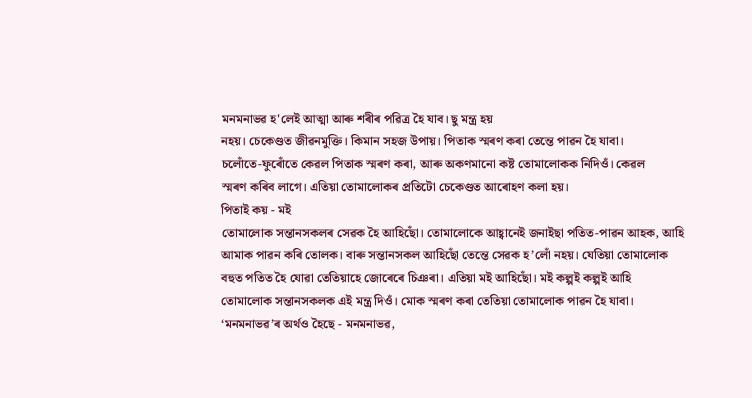মনমনাভৱ হ'লেই আত্মা আৰু শৰীৰ পৱিত্র হৈ যাব। ছু মন্ত্ৰ হয়
নহয়। চেকেণ্ডত জীৱনমুক্তি। কিমান সহজ উপায়। পিতাক স্মৰণ কৰা তেন্তে পাৱন হৈ যাবা।
চলোঁতে-ফুৰোঁতে কেৱল পিতাক স্মৰণ কৰা, আৰু অকণমানো কষ্ট তোমালোকক নিদিওঁ। কেৱল
স্মৰণ কৰিব লাগে। এতিয়া তোমালোকৰ প্ৰতিটো চেকেণ্ডত আৰোহণ কলা হয়।
পিতাই কয় - মই
তোমালোক সন্তানসকলৰ সেৱক হৈ আহিছোঁ। তোমালোকে আহ্বানেই জনাইছা পতিত-পাৱন আহক, আহি
আমাক পাৱন কৰি তোলক। বাৰু সন্তানসকল আহিছোঁ তেন্তে সেৱক হ’লোঁ নহয়। যেতিয়া তোমালোক
বহুত পতিত হৈ যোৱা তেতিয়াহে জোৰেৰে চিঞৰা। এতিয়া মই আহিছোঁ। মই কল্পই কল্পই আহি
তোমালোক সন্তানসকলক এই মন্ত্ৰ দিওঁ। মোক স্মৰণ কৰা তেতিয়া তোমালোক পাৱন হৈ যাবা।
‘মনমনাভৱ’ৰ অৰ্থও হৈছে - মনমনাভৱ,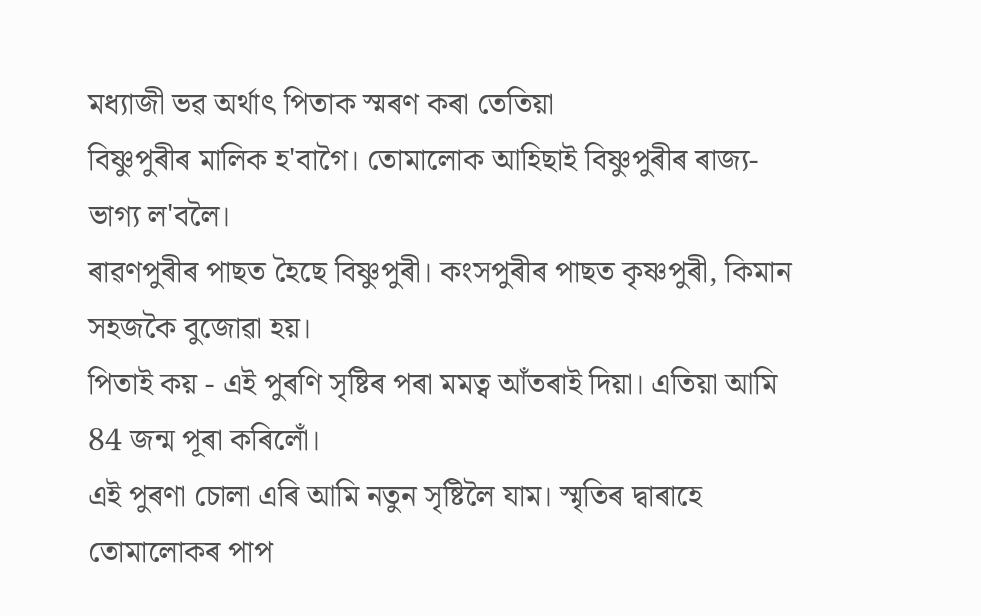মধ্যাজী ভৱ অৰ্থাৎ পিতাক স্মৰণ কৰা তেতিয়া
বিষ্ণুপুৰীৰ মালিক হ'বাগৈ। তোমালোক আহিছাই বিষ্ণুপুৰীৰ ৰাজ্য-ভাগ্য ল'বলৈ।
ৰাৱণপুৰীৰ পাছত হৈছে বিষ্ণুপুৰী। কংসপুৰীৰ পাছত কৃষ্ণপুৰী, কিমান সহজকৈ বুজোৱা হয়।
পিতাই কয় - এই পুৰণি সৃষ্টিৰ পৰা মমত্ব আঁতৰাই দিয়া। এতিয়া আমি 84 জন্ম পূৰা কৰিলোঁ।
এই পুৰণা চোলা এৰি আমি নতুন সৃষ্টিলৈ যাম। স্মৃতিৰ দ্বাৰাহে তোমালোকৰ পাপ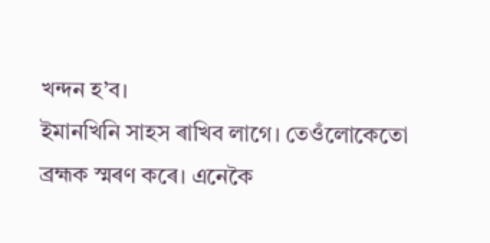খন্দন হ’ব।
ইমানখিনি সাহস ৰাখিব লাগে। তেওঁলোকেতো ব্ৰহ্মক স্মৰণ কৰে। এনেকৈ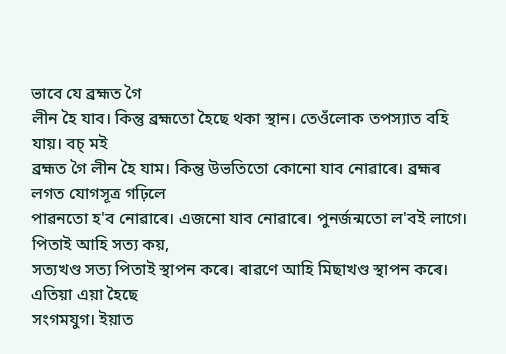ভাবে যে ব্ৰহ্মত গৈ
লীন হৈ যাব। কিন্তু ব্ৰহ্মতো হৈছে থকা স্থান। তেওঁলোক তপস্যাত বহি যায়। বচ্ মই
ব্ৰহ্মত গৈ লীন হৈ যাম। কিন্তু উভতিতো কোনো যাব নোৱাৰে। ব্ৰহ্মৰ লগত যোগসূত্ৰ গঢ়িলে
পাৱনতো হ'ব নোৱাৰে। এজনো যাব নোৱাৰে। পুনৰ্জন্মতো ল'বই লাগে। পিতাই আহি সত্য কয়,
সত্যখণ্ড সত্য পিতাই স্থাপন কৰে। ৰাৱণে আহি মিছাখণ্ড স্থাপন কৰে। এতিয়া এয়া হৈছে
সংগমযুগ। ইয়াত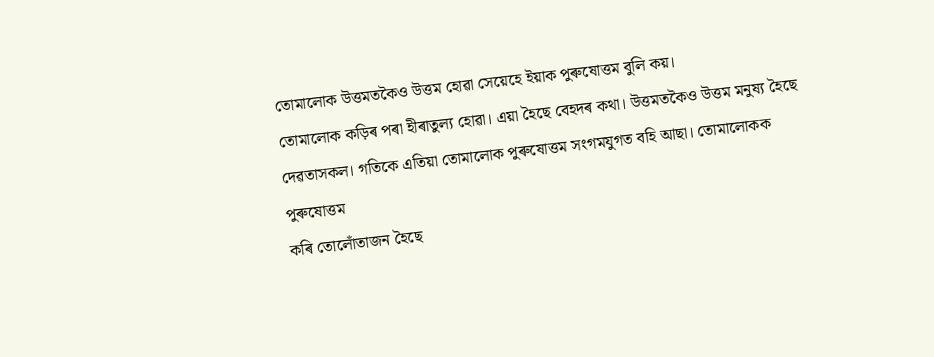তোমালোক উত্তমতকৈও উত্তম হোৱা সেয়েহে ইয়াক পুৰুষোত্তম বুলি কয়।
তোমালোক কড়িৰ পৰা হীৰাতুল্য হোৱা। এয়া হৈছে বেহদৰ কথা। উত্তমতকৈও উত্তম মনুষ্য হৈছে
দেৱতাসকল। গতিকে এতিয়া তোমালোক পুৰুষোত্তম সংগমযুগত বহি আছা। তোমালোকক পুৰুষোত্তম
কৰি তোলোঁতাজন হৈছে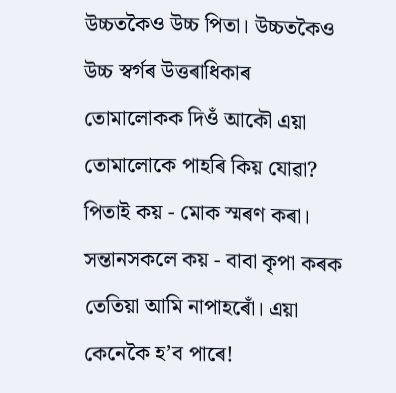উচ্চতকৈও উচ্চ পিতা। উচ্চতকৈও উচ্চ স্বৰ্গৰ উত্তৰাধিকাৰ
তোমালোকক দিওঁ আকৌ এয়া তোমালোকে পাহৰি কিয় যোৱা? পিতাই কয় - মোক স্মৰণ কৰা।
সন্তানসকলে কয় - বাবা কৃপা কৰক তেতিয়া আমি নাপাহৰোঁ। এয়া কেনেকৈ হ’ব পাৰে!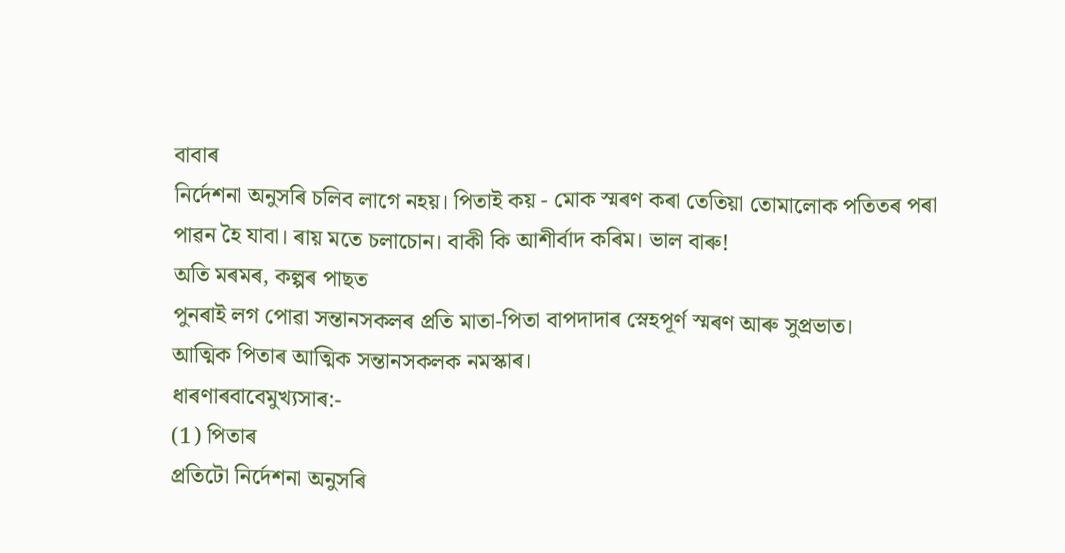বাবাৰ
নিৰ্দেশনা অনুসৰি চলিব লাগে নহয়। পিতাই কয় - মোক স্মৰণ কৰা তেতিয়া তোমালোক পতিতৰ পৰা
পাৱন হৈ যাবা। ৰায় মতে চলাচোন। বাকী কি আশীৰ্বাদ কৰিম। ভাল বাৰু!
অতি মৰমৰ, কল্পৰ পাছত
পুনৰাই লগ পোৱা সন্তানসকলৰ প্ৰতি মাতা-পিতা বাপদাদাৰ স্নেহপূৰ্ণ স্মৰণ আৰু সুপ্ৰভাত।
আত্মিক পিতাৰ আত্মিক সন্তানসকলক নমস্কাৰ।
ধাৰণাৰবাবেমুখ্যসাৰ:-
(1) পিতাৰ
প্ৰতিটো নিৰ্দেশনা অনুসৰি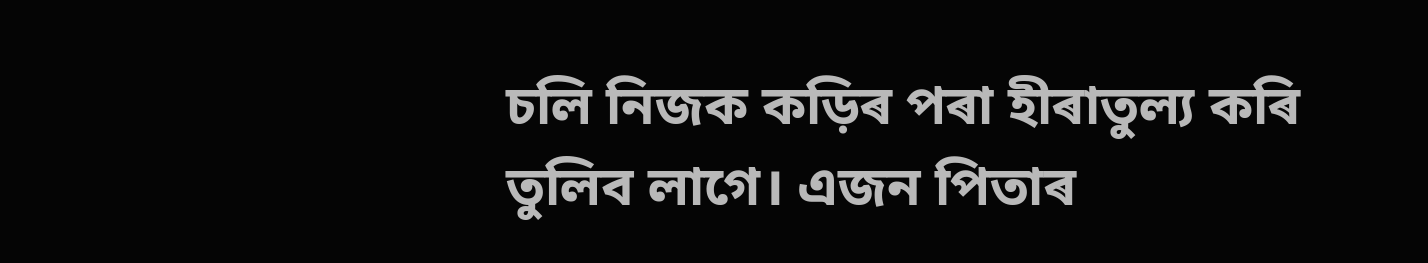চলি নিজক কড়িৰ পৰা হীৰাতুল্য কৰি তুলিব লাগে। এজন পিতাৰ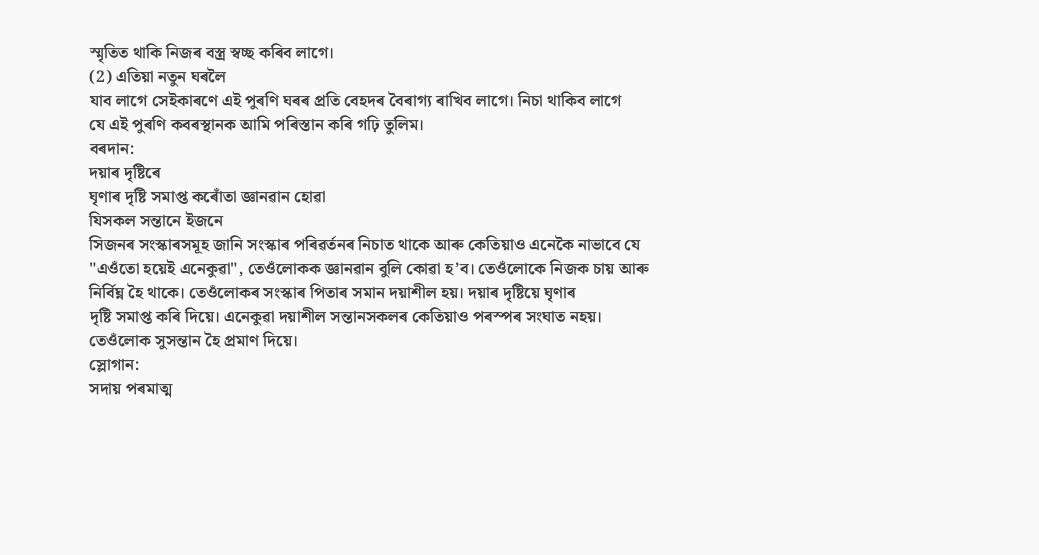স্মৃতিত থাকি নিজৰ বস্ত্ৰ স্বচ্ছ কৰিব লাগে।
(2) এতিয়া নতুন ঘৰলৈ
যাব লাগে সেইকাৰণে এই পুৰণি ঘৰৰ প্ৰতি বেহদৰ বৈৰাগ্য ৰাখিব লাগে। নিচা থাকিব লাগে
যে এই পুৰণি কবৰস্থানক আমি পৰিস্তান কৰি গঢ়ি তুলিম।
বৰদান:
দয়াৰ দৃষ্টিৰে
ঘৃণাৰ দৃষ্টি সমাপ্ত কৰোঁতা জ্ঞানৱান হোৱা
যিসকল সন্তানে ইজনে
সিজনৰ সংস্কাৰসমূহ জানি সংস্কাৰ পৰিৱৰ্তনৰ নিচাত থাকে আৰু কেতিয়াও এনেকৈ নাভাবে যে
"এওঁতো হয়েই এনেকুৱা", তেওঁলোকক জ্ঞানৱান বুলি কোৱা হ’ব। তেওঁলোকে নিজক চায় আৰু
নিৰ্বিঘ্ন হৈ থাকে। তেওঁলোকৰ সংস্কাৰ পিতাৰ সমান দয়াশীল হয়। দয়াৰ দৃষ্টিয়ে ঘৃণাৰ
দৃষ্টি সমাপ্ত কৰি দিয়ে। এনেকুৱা দয়াশীল সন্তানসকলৰ কেতিয়াও পৰস্পৰ সংঘাত নহয়।
তেওঁলোক সুসন্তান হৈ প্ৰমাণ দিয়ে।
স্লোগান:
সদায় পৰমাত্ম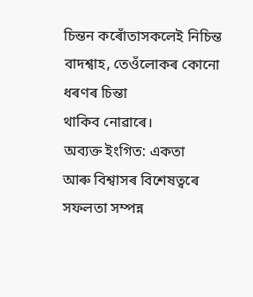চিন্তন কৰোঁতাসকলেই নিচিন্ত বাদশ্বাহ, তেওঁলোকৰ কোনো ধৰণৰ চিন্তা
থাকিব নোৱাৰে।
অব্যক্ত ইংগিত: একতা
আৰু বিশ্বাসৰ বিশেষত্বৰে সফলতা সম্পন্ন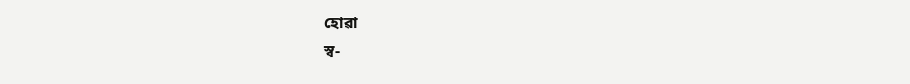হোৱা
স্ব-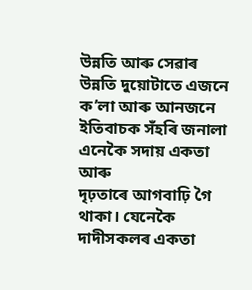উন্নতি আৰু সেৱাৰ
উন্নতি দুয়োটাতে এজনে ক’লা আৰু আনজনে ইতিবাচক সঁহৰি জনালা এনেকৈ সদায় একতা আৰু
দৃঢ়তাৰে আগবাঢ়ি গৈ থাকা। যেনেকৈ দাদীসকলৰ একতা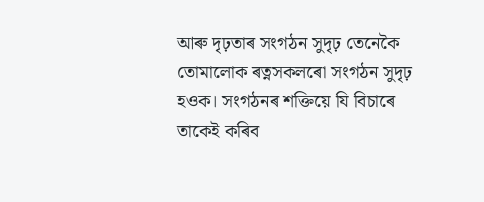আৰু দৃঢ়তাৰ সংগঠন সুদৃঢ় তেনেকৈ
তোমালোক ৰত্নসকলৰো সংগঠন সুদৃঢ় হওক। সংগঠনৰ শক্তিয়ে যি বিচাৰে তাকেই কৰিব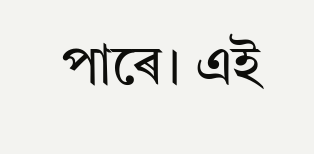পাৰে। এই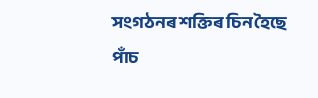সংগঠনৰ শক্তিৰ চিন হৈছে পাঁচ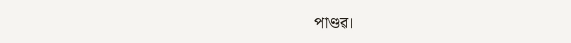পাণ্ডৱ।